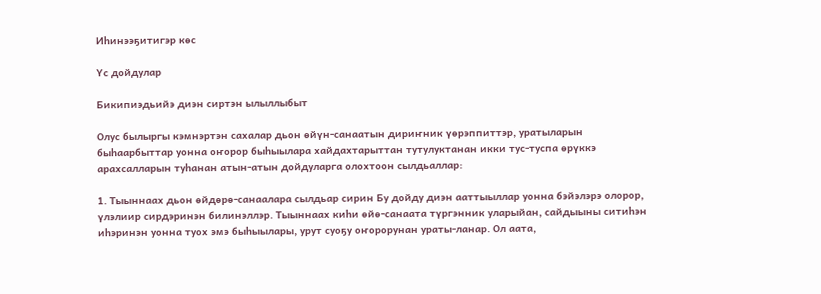Иһинээҕитигэр көс

Үс дойдулар

Бикипиэдьийэ диэн сиртэн ылыллыбыт

Олус былыргы кэмнэртэн сахалар дьон өйүн-санаатын дириҥник үөрэппиттэр, уратыларын быһаарбыттар уонна оҥорор быһыылара хайдахтарыттан тутулуктанан икки тус-туспа өрүккэ арахсалларын туһанан атын-атын дойдуларга олохтоон сылдьаллар:

1. Тыыннаах дьон өйдөрө-санаалара сылдьар сирин Бу дойду диэн ааттыыллар уонна бэйэлэрэ олорор, үлэлиир сирдэринэн билинэллэр. Тыыннаах киһи өйө-санаата түргэнник уларыйан, сайдыыны ситиһэн иһэринэн уонна туох эмэ быһыылары, урут суоҕу оҥорорунан ураты-ланар. Ол аата,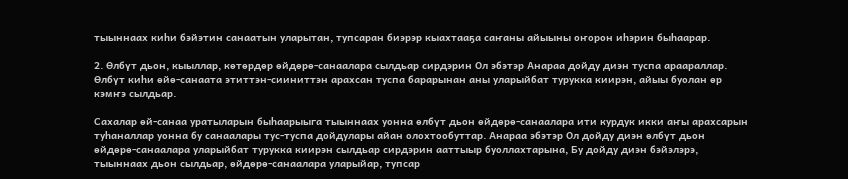тыыннаах киһи бэйэтин санаатын уларытан, тупсаран биэрэр кыахтааҕа саҥаны айыыны оҥорон иһэрин быһаарар.

2. Өлбүт дьон, кыыллар, көтөрдөр өйдөрө-санаалара сылдьар сирдэрин Ол эбэтэр Анараа дойду диэн туспа араараллар. Өлбүт киһи өйө-санаата этиттэн-сииниттэн арахсан туспа барарынан аны уларыйбат турукка киирэн, айыы буолан өр кэмҥэ сылдьар.

Сахалар өй-санаа уратыларын быһаарыыга тыыннаах уонна өлбүт дьон өйдөрө-санаалара ити курдук икки аҥы арахсарын туһаналлар уонна бу санаалары тус-туспа дойдулары айан олохтообуттар. Анараа эбэтэр Ол дойду диэн өлбүт дьон өйдөрө-санаалара уларыйбат турукка киирэн сылдьар сирдэрин ааттыыр буоллахтарына, Бу дойду диэн бэйэлэрэ, тыыннаах дьон сылдьар, өйдөрө-санаалара уларыйар, тупсар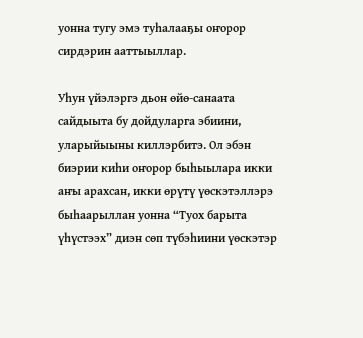уонна тугу эмэ туһалааҕы оҥорор сирдэрин ааттыыллар.

Уһун үйэлэргэ дьон өйө-санаата сайдыыта бу дойдуларга эбиини, уларыйыыны киллэрбитэ. Ол эбэн биэрии киһи оҥорор быһыылара икки аҥы арахсан, икки өрүтү үөскэтэллэрэ быһаарыллан уонна “Туох барыта үһүстээх” диэн сөп түбэһиини үөскэтэр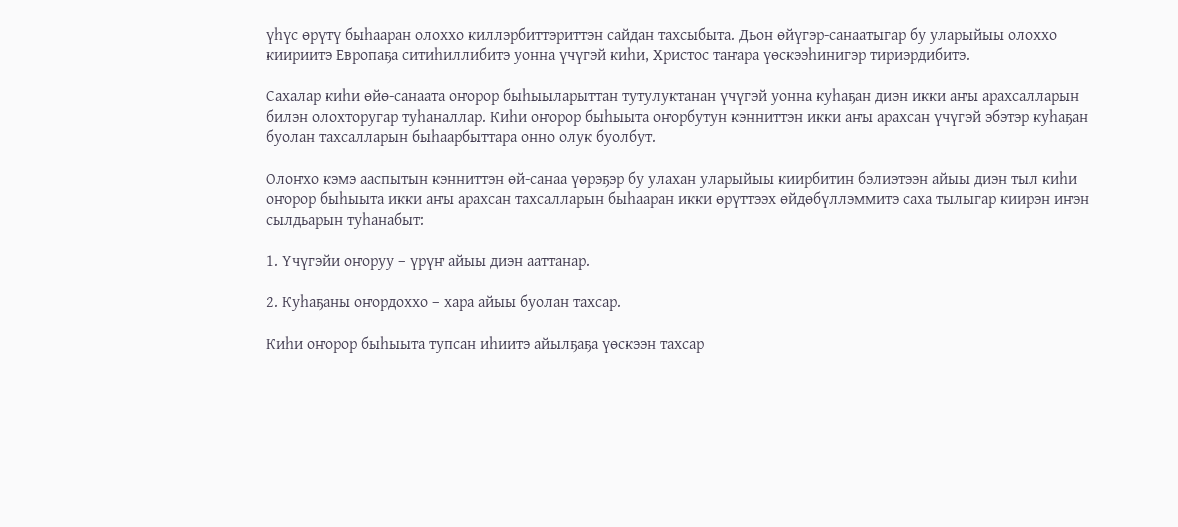үһүс өрүтү быһааран олоххо киллэрбиттэриттэн сайдан тахсыбыта. Дьон өйүгэр-санаатыгар бу уларыйыы олоххо киириитэ Европаҕа ситиһиллибитэ уонна үчүгэй киһи, Христос таҥара үөскээһинигэр тириэрдибитэ.

Сахалар киһи өйө-санаата оҥорор быһыыларыттан тутулуктанан үчүгэй уонна куһаҕан диэн икки аҥы арахсалларын билэн олохторугар туһаналлар. Киһи оҥорор быһыыта оҥорбутун кэнниттэн икки аҥы арахсан үчүгэй эбэтэр куһаҕан буолан тахсалларын быһаарбыттара онно олук буолбут.

Олоҥхо кэмэ ааспытын кэнниттэн өй-санаа үөрэҕэр бу улахан уларыйыы киирбитин бэлиэтээн айыы диэн тыл киһи оҥорор быһыыта икки аҥы арахсан тахсалларын быһааран икки өрүттээх өйдөбүллэммитэ саха тылыгар киирэн иҥэн сылдьарын туһанабыт:

1. Үчүгэйи оҥоруу – үрүҥ айыы диэн ааттанар.

2. Куһаҕаны оҥордоххо – хара айыы буолан тахсар.

Киһи оҥорор быһыыта тупсан иһиитэ айылҕаҕа үөскээн тахсар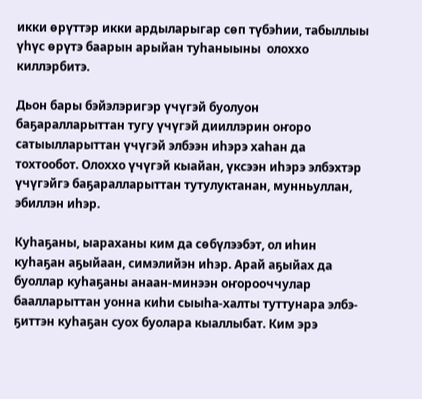икки өрүттэр икки ардыларыгар сөп түбэһии, табыллыы үһүс өрүтэ баарын арыйан туһаныыны  олоххо киллэрбитэ.

Дьон бары бэйэлэригэр үчүгэй буолуон баҕаралларыттан тугу үчүгэй дииллэрин оҥоро сатыылларыттан үчүгэй элбээн иһэрэ хаһан да тохтообот. Олоххо үчүгэй кыайан, үксээн иһэрэ элбэхтэр үчүгэйгэ баҕаралларыттан тутулуктанан, мунньуллан, эбиллэн иһэр.

Куһаҕаны, ыараханы ким да сөбүлээбэт, ол иһин куһаҕан аҕыйаан, симэлийэн иһэр. Арай аҕыйах да буоллар куһаҕаны анаан-минээн оҥорооччулар баалларыттан уонна киһи сыыһа-халты туттунара элбэ-ҕиттэн куһаҕан суох буолара кыаллыбат. Ким эрэ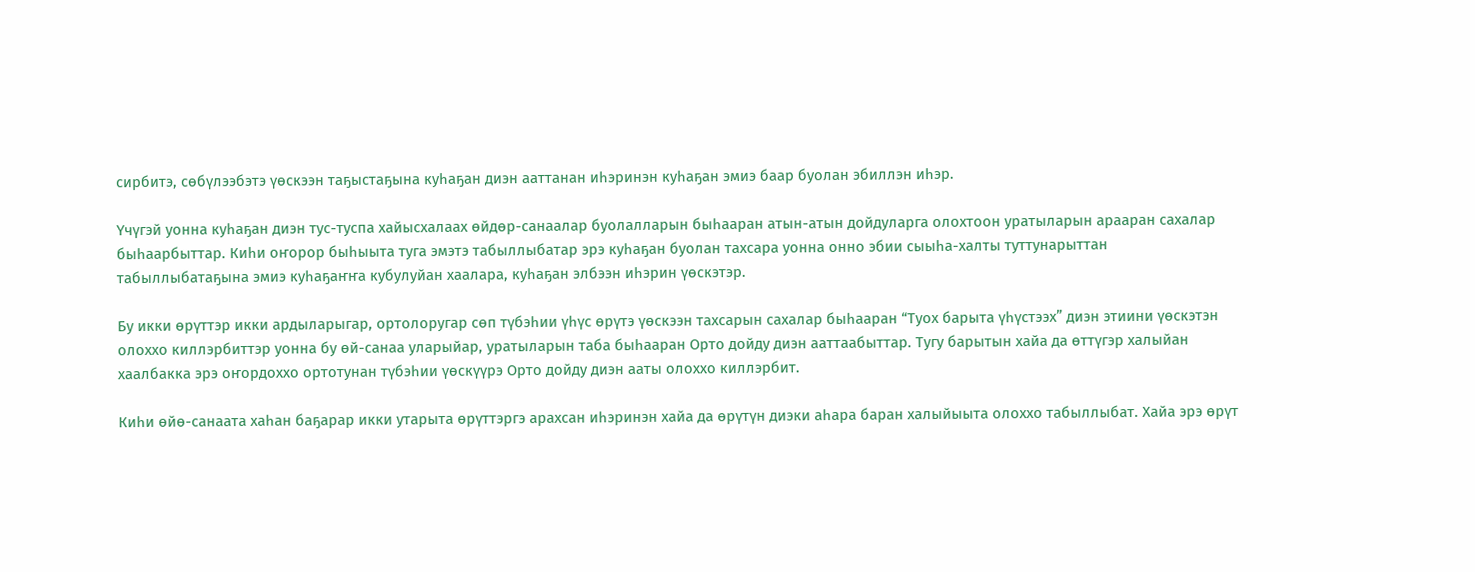сирбитэ, сөбүлээбэтэ үөскээн таҕыстаҕына куһаҕан диэн ааттанан иһэринэн куһаҕан эмиэ баар буолан эбиллэн иһэр.

Үчүгэй уонна куһаҕан диэн тус-туспа хайысхалаах өйдөр-санаалар буолалларын быһааран атын-атын дойдуларга олохтоон уратыларын арааран сахалар быһаарбыттар. Киһи оҥорор быһыыта туга эмэтэ табыллыбатар эрэ куһаҕан буолан тахсара уонна онно эбии сыыһа-халты туттунарыттан табыллыбатаҕына эмиэ куһаҕаҥҥа кубулуйан хаалара, куһаҕан элбээн иһэрин үөскэтэр.

Бу икки өрүттэр икки ардыларыгар, ортолоругар сөп түбэһии үһүс өрүтэ үөскээн тахсарын сахалар быһааран “Туох барыта үһүстээх” диэн этиини үөскэтэн олоххо киллэрбиттэр уонна бу өй-санаа уларыйар, уратыларын таба быһааран Орто дойду диэн ааттаабыттар. Тугу барытын хайа да өттүгэр халыйан хаалбакка эрэ оҥордоххо ортотунан түбэһии үөскүүрэ Орто дойду диэн ааты олоххо киллэрбит.

Киһи өйө-санаата хаһан баҕарар икки утарыта өрүттэргэ арахсан иһэринэн хайа да өрүтүн диэки аһара баран халыйыыта олоххо табыллыбат. Хайа эрэ өрүт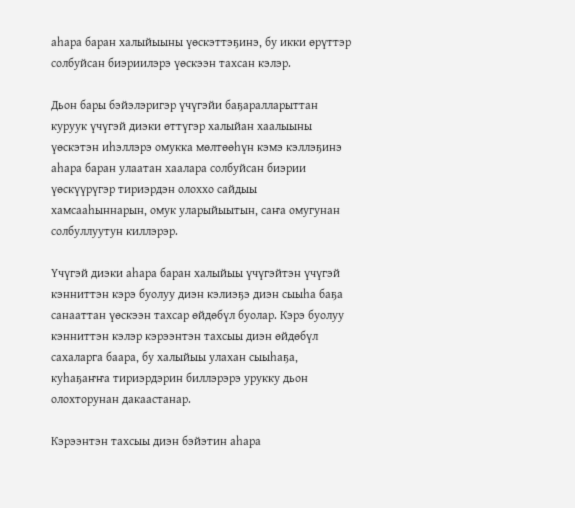аһара баран халыйыыны үөскэттэҕинэ, бу икки өрүттэр солбуйсан биэриилэрэ үөскээн тахсан кэлэр.

Дьон бары бэйэлэригэр үчүгэйи баҕаралларыттан куруук үчүгэй диэки өттүгэр халыйан хаалыыны үөскэтэн иһэллэрэ омукка мөлтөөһүн кэмэ кэллэҕинэ аһара баран улаатан хаалара солбуйсан биэрии үөскүүрүгэр тириэрдэн олоххо сайдыы хамсааһыннарын, омук уларыйыытын, саҥа омугунан солбуллуутун киллэрэр.

Үчүгэй диэки аһара баран халыйыы үчүгэйтэн үчүгэй кэнниттэн кэрэ буолуу диэн кэлиэҕэ диэн сыыһа баҕа санааттан үөскээн тахсар өйдөбүл буолар. Кэрэ буолуу кэнниттэн кэлэр кэрээнтэн тахсыы диэн өйдөбүл сахаларга баара, бу халыйыы улахан сыыһаҕа, куһаҕаҥҥа тириэрдэрин биллэрэрэ урукку дьон олохторунан дакаастанар.

Кэрээнтэн тахсыы диэн бэйэтин аһара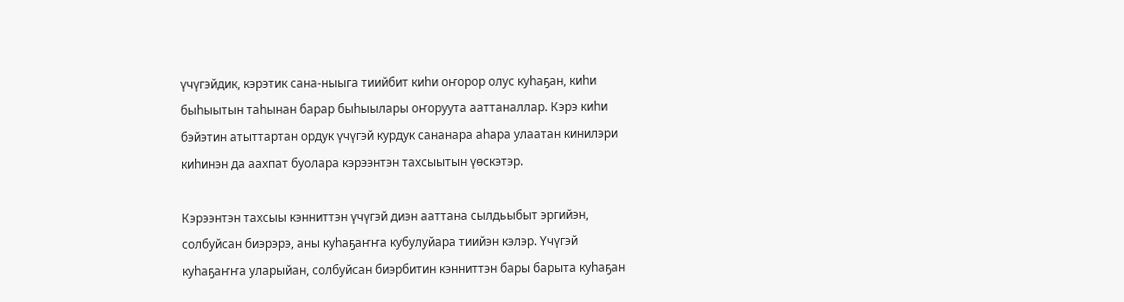үчүгэйдик, кэрэтик сана-ныыга тиийбит киһи оҥорор олус куһаҕан, киһи быһыытын таһынан барар быһыылары оҥоруута ааттаналлар. Кэрэ киһи бэйэтин атыттартан ордук үчүгэй курдук сананара аһара улаатан кинилэри киһинэн да аахпат буолара кэрээнтэн тахсыытын үөскэтэр.

Кэрээнтэн тахсыы кэнниттэн үчүгэй диэн ааттана сылдьыбыт эргийэн, солбуйсан биэрэрэ, аны куһаҕаҥҥа кубулуйара тиийэн кэлэр. Үчүгэй куһаҕаҥҥа уларыйан, солбуйсан биэрбитин кэнниттэн бары барыта куһаҕан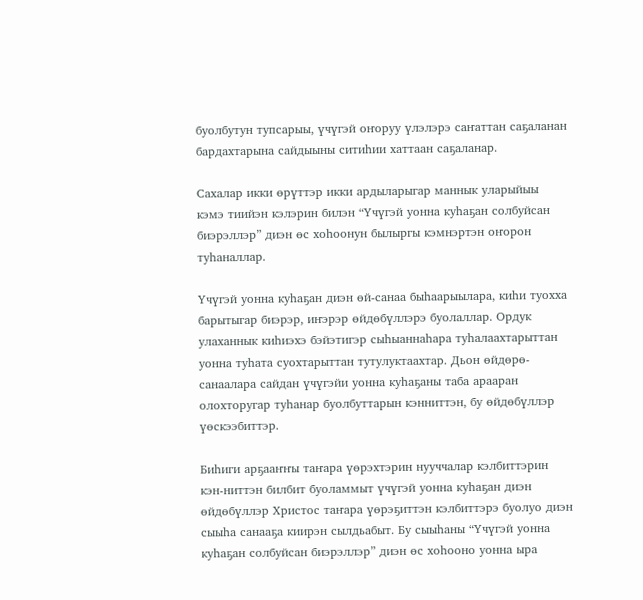буолбутун тупсарыы, үчүгэй оҥоруу үлэлэрэ саҥаттан саҕаланан бардахтарына сайдыыны ситиһии хаттаан саҕаланар.

Сахалар икки өрүттэр икки ардыларыгар маннык уларыйыы кэмэ тиийэн кэлэрин билэн “Үчүгэй уонна куһаҕан солбуйсан биэрэллэр” диэн өс хоһоонун былыргы кэмнэртэн оҥорон туһаналлар.

Үчүгэй уонна куһаҕан диэн өй-санаа быһаарыылара, киһи туохха барытыгар биэрэр, иҥэрэр өйдөбүллэрэ буолаллар. Ордук улаханнык киһиэхэ бэйэтигэр сыһыаннаһара туһалаахтарыттан уонна туһата суохтарыттан тутулуктаахтар. Дьон өйдөрө-санаалара сайдан үчүгэйи уонна куһаҕаны таба арааран олохторугар туһанар буолбуттарын кэнниттэн, бу өйдөбүллэр үөскээбиттэр.

Биһиги арҕааҥҥы таҥара үөрэхтэрин нууччалар кэлбиттэрин кэн-ниттэн билбит буоламмыт үчүгэй уонна куһаҕан диэн өйдөбүллэр Христос таҥара үөрэҕиттэн кэлбиттэрэ буолуо диэн сыыһа санааҕа киирэн сылдьабыт. Бу сыыһаны “Үчүгэй уонна куһаҕан солбуйсан биэрэллэр” диэн өс хоһооно уонна ыра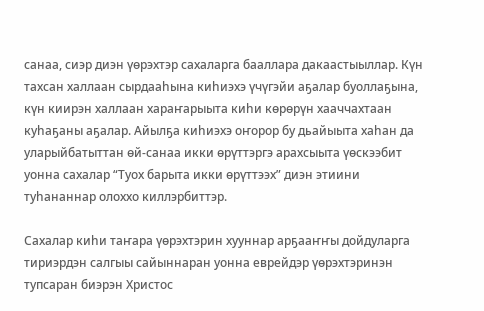санаа, сиэр диэн үөрэхтэр сахаларга бааллара дакаастыыллар. Күн тахсан халлаан сырдааһына киһиэхэ үчүгэйи аҕалар буоллаҕына, күн киирэн халлаан хараҥарыыта киһи көрөрүн хааччахтаан куһаҕаны аҕалар. Айылҕа киһиэхэ оҥорор бу дьайыыта хаһан да уларыйбатыттан өй-санаа икки өрүттэргэ арахсыыта үөскээбит уонна сахалар “Туох барыта икки өрүттээх” диэн этиини туһананнар олоххо киллэрбиттэр.

Сахалар киһи таҥара үөрэхтэрин хууннар арҕааҥҥы дойдуларга тириэрдэн салгыы сайыннаран уонна еврейдэр үөрэхтэринэн тупсаран биэрэн Христос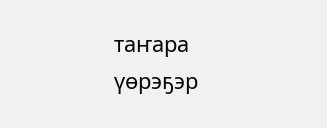таҥара үөрэҕэр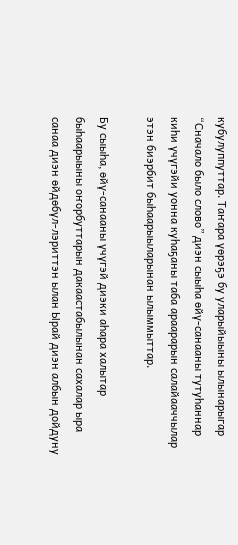кубулуппуттар. Таҥара үөрэҕэ бу уларыйыыны ылынарыгар “Сначало было слово” диэн сыыһа өйү-санааны тутуһаннар киһи үчүгэйи уонна куһаҕаны таба араарарын салайааччылар этэн биэрбит быһаарыыларынан ылыммыттар.

Бу сыыһа, өйү-санааны үчүгэй диэки аһара халытар быһаарыыны оҥорбуттарын дакаастабылынан сахалар ыра санаа диэн өйдөбүл-лэриттэн ылан Ырай диэн албын дойдуну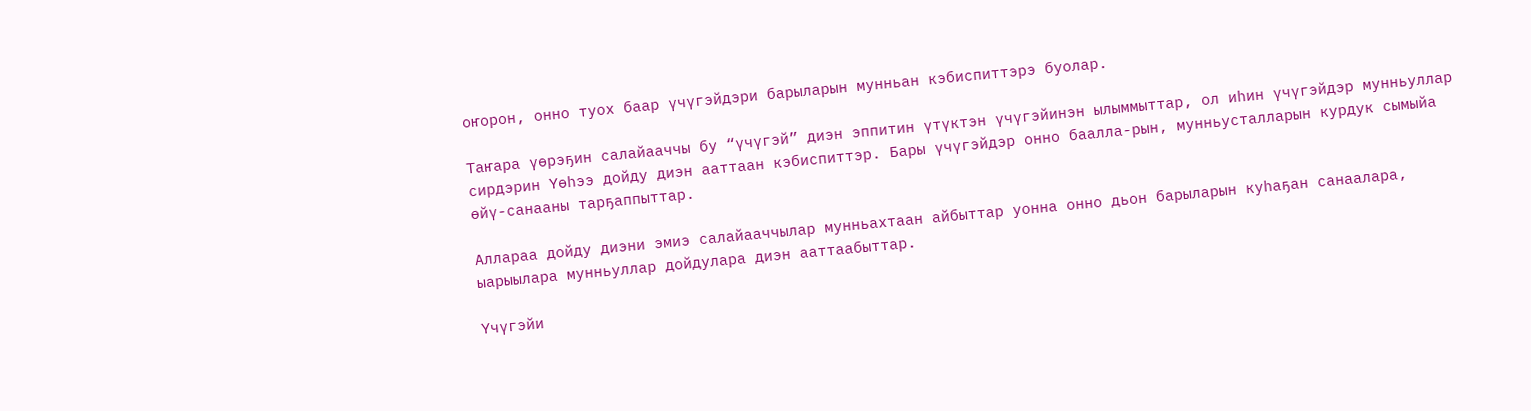оҥорон, онно туох баар үчүгэйдэри барыларын мунньан кэбиспиттэрэ буолар.

Таҥара үөрэҕин салайааччы бу “үчүгэй” диэн эппитин үтүктэн үчүгэйинэн ылыммыттар, ол иһин үчүгэйдэр мунньуллар сирдэрин Үөһээ дойду диэн ааттаан кэбиспиттэр. Бары үчүгэйдэр онно баалла-рын, мунньусталларын курдук сымыйа өйү-санааны тарҕаппыттар.

Аллараа дойду диэни эмиэ салайааччылар мунньахтаан айбыттар уонна онно дьон барыларын куһаҕан санаалара, ыарыылара мунньуллар дойдулара диэн ааттаабыттар.

Үчүгэйи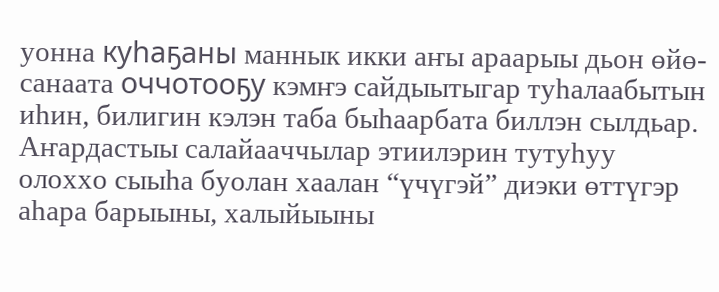уонна куһаҕаны маннык икки аҥы араарыы дьон өйө-санаата оччотооҕу кэмҥэ сайдыытыгар туһалаабытын иһин, билигин кэлэн таба быһаарбата биллэн сылдьар. Аҥардастыы салайааччылар этиилэрин тутуһуу олоххо сыыһа буолан хаалан “үчүгэй” диэки өттүгэр аһара барыыны, халыйыыны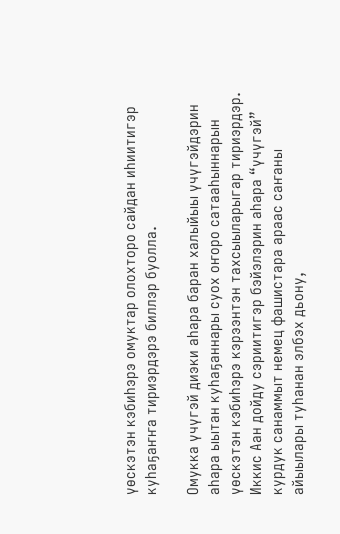үөскэтэн кэбиһэрэ омуктар олохторо сайдан иһиитигэр куһаҕаҥҥа тириэрдэрэ биллэр буолла.

Омукка үчүгэй диэки аһара баран халыйыы үчүгэйдэрин аһара ыытан куһаҕаннары суох оҥоро сатааһыннарын үөскэтэн кэбиһэрэ кэрээнтэн тахсыыларыгар тириэрдэр. Иккис Аан дойду сэриитигэр бэйэлэрин аһара “үчүгэй” курдук санаммыт немец фашистара араас саҥаны айыылары туһанан элбэх дьону,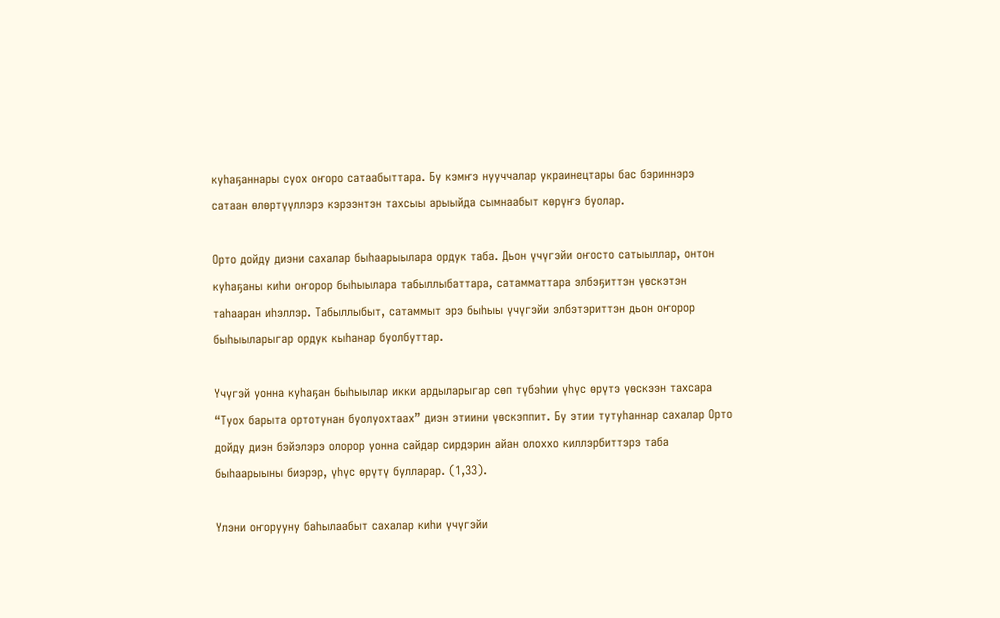куһаҕаннары суох оҥоро сатаабыттара. Бу кэмҥэ нууччалар украинецтары бас бэриннэрэ сатаан өлөртүүллэрэ кэрээнтэн тахсыы арыыйда сымнаабыт көрүҥэ буолар.

Орто дойду диэни сахалар быһаарыылара ордук таба. Дьон үчүгэйи оҥосто сатыыллар, онтон куһаҕаны киһи оҥорор быһыылара табыллыбаттара, сатамматтара элбэҕиттэн үөскэтэн таһааран иһэллэр. Табыллыбыт, сатаммыт эрэ быһыы үчүгэйи элбэтэриттэн дьон оҥорор быһыыларыгар ордук кыһанар буолбуттар.

Үчүгэй уонна куһаҕан быһыылар икки ардыларыгар сөп түбэһии үһүс өрүтэ үөскээн тахсара “Туох барыта ортотунан буолуохтаах” диэн этиини үөскэппит. Бу этии тутуһаннар сахалар Орто дойду диэн бэйэлэрэ олорор уонна сайдар сирдэрин айан олоххо киллэрбиттэрэ таба быһаарыыны биэрэр, үһүс өрүтү булларар. (1,33).

Үлэни оҥорууну баһылаабыт сахалар киһи үчүгэйи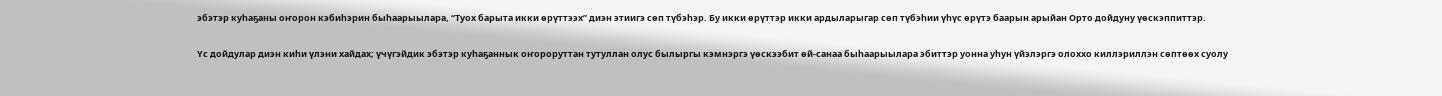эбэтэр куһаҕаны оҥорон кэбиһэрин быһаарыылара, “Туох барыта икки өрүттээх” диэн этиигэ сөп түбэһэр. Бу икки өрүттэр икки ардыларыгар сөп түбэһии үһүс өрүтэ баарын арыйан Орто дойдуну үөскэппиттэр.

Үс дойдулар диэн киһи үлэни хайдах; үчүгэйдик эбэтэр куһаҕаннык оҥороруттан тутуллан олус былыргы кэмнэргэ үөскээбит өй-санаа быһаарыылара эбиттэр уонна уһун үйэлэргэ олоххо киллэриллэн сөптөөх суолу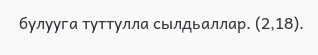булууга туттулла сылдьаллар. (2,18).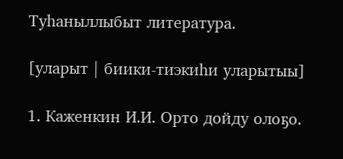Туһаныллыбыт литература.

[уларыт | биики-тиэкиһи уларытыы]

1. Каженкин И.И. Орто дойду олоҕо.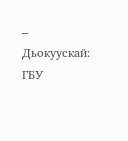– Дьокуускай: ГБУ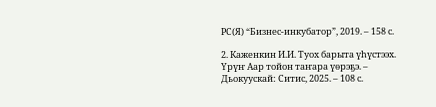РС(Я) “Бизнес-инкубатор”, 2019. – 158 с.

2. Каженкин И.И. Туох барыта үһүстээх. Үрүҥ Аар тойон таҥара үөрэҕэ. – Дьокуускай: Ситис, 2025. – 108 с.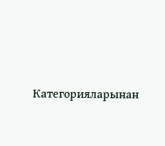Категорияларынан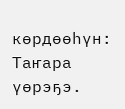көрдөөһүн: Таҥара үөрэҕэ.